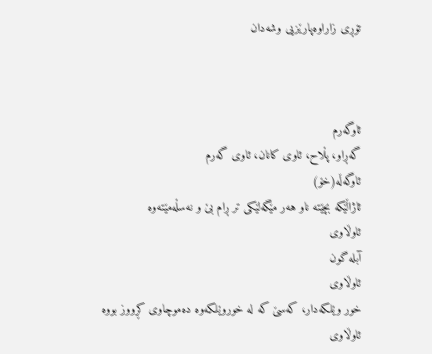تۆڕی زاراوەپارێزیی وشەدان



ئاوگەرم
گەڕاو، پڵاح، ئاوی کانان، ئاوی گەرم
ئاوگەڵە(خۆ)
ئاژاڵێکە بچێتە ناو هەر مێگەلێکی تر ڕام بێ و نەسڵەمێتەوە
ئاوڵاوی
آبله گون
ئاوڵاوی
خور وێلکەدار، کەسێ کە لە خوروێلکەوە دەموچاوی کڕووز بووە
ئاوڵاوی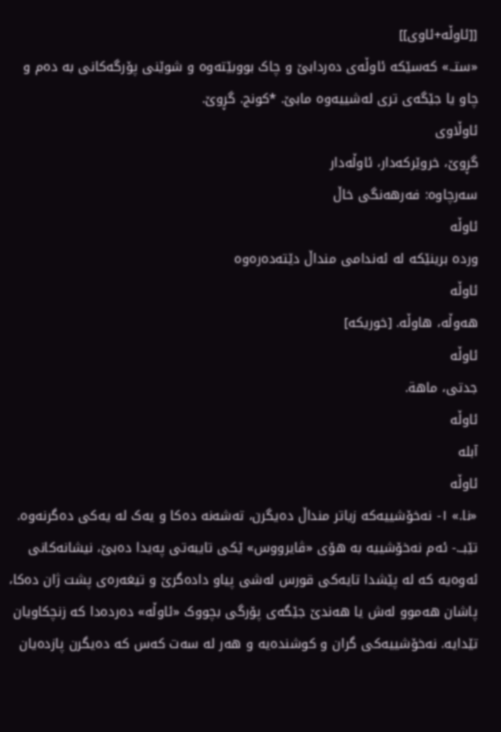[[ئاوڵە+ئاوی]]
«ستـ.» کەسێکە ئاوڵەی دەردابێ و چاک بووبێتەوە و شوێنی پۆرگەکانی بە دەم و چاو یا جێگەی تری لەشییەوە مابێ. ٭کونج. گڕوێ.
ئاوڵاوی
گڕوێ، خروێرکەدار، ئاوڵەدار
سەرچاوە: فەرهەنگی خاڵ
ئاوڵە
وردە برینێکە لە ئەندامی منداڵ دێتەدەرەوە
ئاوڵە
هەوڵە، هاوڵە. [خوریکە]
ئاوڵە
جدتی، ماهة.
ئاوڵە
آبله
ئاوڵە
«نا.» ۱- نەخۆشییەکە زیاتر منداڵ دەیگرن، تەشەنە دەکا و یەک لە یەکی دەگرنەوە. تێبــ.- ئەم نەخۆشییە بە هۆی «ڤایرووس» ێکی تایبەتی پەیدا دەبێ، نیشانەکانی ئەوەیە کە لە پێشدا تایەکی قورس لەشی پیاو دادەگرێ و تیغەرەی پشت ژان دەکا، پاشان هەموو لەش یا هەندێ جێگەی پۆرگی بچووک «ئاوڵە» دەردەدا کە زنچکاویان تێدایە. نەخۆشییەکی گران و کوشندەیە و هەر لە سەت کەس کە دەیگرن پازدەیان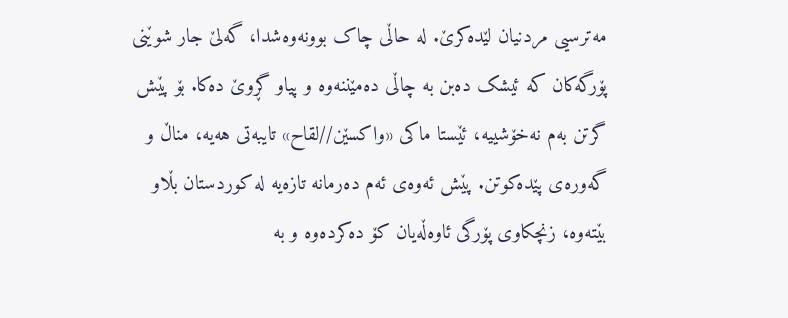مەترسیی مردنیان لێدەکرێ. لە حاڵی چاک بوونەوەشدا، گەلێ جار شوێنی پۆرگەکان کە ئیشک دەبن بە چاڵی دەمێننەوە و پیاو گڕوێ دەکا. بۆ پێش گرتن بەم نەخۆشییە، ئێستا ماکی «واکسێن//لقاح» تایبەتی هەیە، مناڵ و گەورەی پێدەکوتن. پێش ئەوەی ئەم دەرمانە تازەیە لە کوردستان بڵاو بێتەوە، زنچکاوی پۆرگی ئاوەڵەیان کۆ دەکردەوە و بە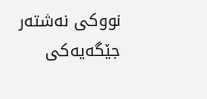نووکی نەشتەر جێگەیەکی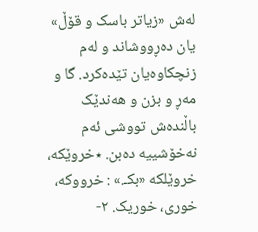لەش «زیاتر باسک و قۆڵ» یان دەڕووشاند و لەم زنچکاوەیان تێدەکرد. گا و مەڕ و بزن و هەندێک باڵندەش تووشی ئەم نەخۆشییە دەبن. ٭خروێکە، خروێلکە «بکـ.» : خرووکە، خوری، خوریک. ۲-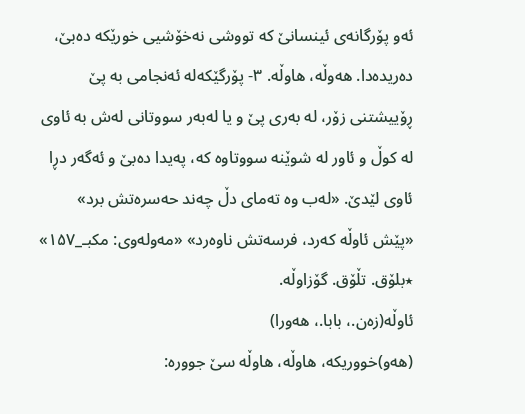ئەو پۆرگانەی ئینسانێ کە تووشی نەخۆشیی خورێکە دەبێ، دەریدەدا. هەوڵە، هاوڵە. ۳- پۆرگێکەلە ئەنجامی بە پێ ڕۆییشتنی زۆر، لە بەری پێ و یا لەبەر سووتانی لەش بە ئاوی لە کوڵ و ئاور لە شوێنە سووتاوە کە، پەیدا دەبێ و ئەگەر دڕا ئاوی لێدێ. «لەب وە تەمای دڵ چەند حەسرەتش برد» «پێش ئاوڵە کەرد، فرسەتش ناوەرد» «مەولەوی: مکبـ_۱۵۷» ٭بلۆق. تڵۆق. گۆزاوڵە.
ئاوڵە(زەن.، بابا.، هەورا)
(هەو)خووریکە، هاوڵە، هاوڵە سێ جوورە: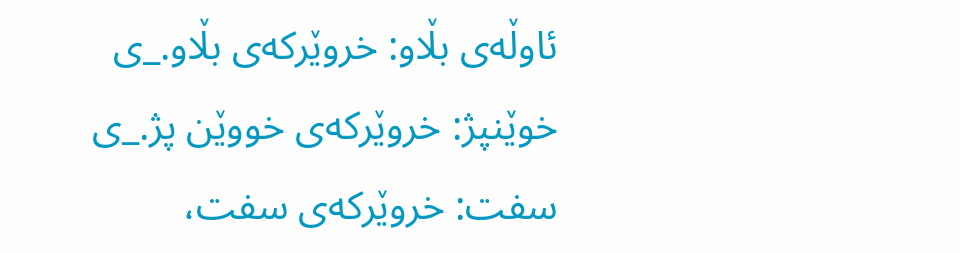ئاوڵەی بڵاو: خروێرکەی بڵاو._ی خوێنپژ: خروێرکەی خووێن پژ._ی سفت: خروێرکەی سفت،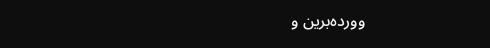ووردەبرین و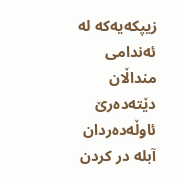زیپکەیەکە لە ئەندامی منداڵان دێتەدەرێ
ئاوڵەدەردان
آبله در کردن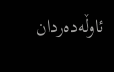ئاوڵەدەردان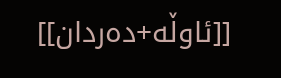[[ئاوڵە+دەردان]]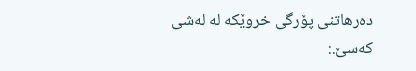دەرهاتنی پۆرگی خروێکە لە لەشی کەسێ.: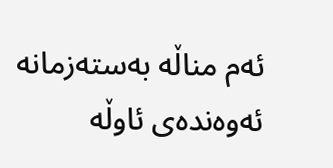ئەم مناڵە بەستەزمانە ئەوەندەی ئاوڵە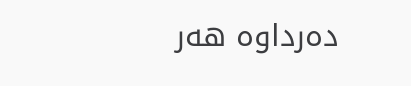دەرداوە هەر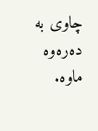چاوی بە دەرەوە ماوە.